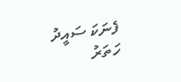ފެނަކަ ސައީދު ހަތަރު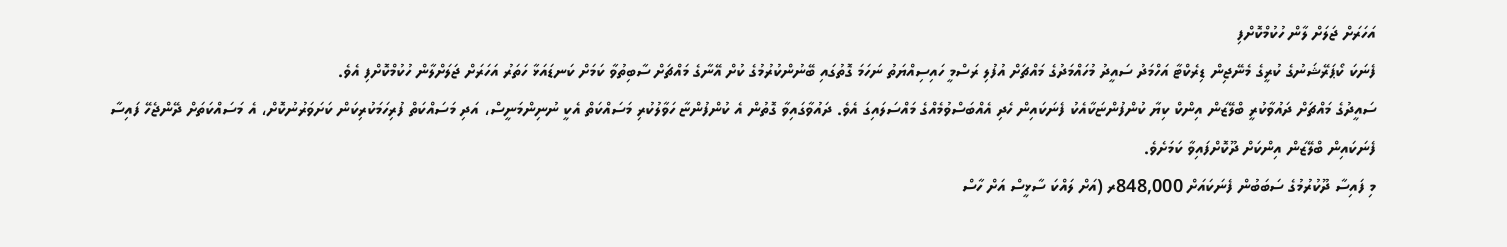އަހަރަށް ޖަލަށް ލާން ހުކުމްކޮށްފި
ފެނަކަ ކޯޕަރޭޝަނުގެ ކުރީގެ މެނޭޖިން ޑިރެކްޓާ އަހްމަދު ސައީދު މުހައްމަދުގެ މައްޗަށް އުފުލި ރަސްމީ ހައިސިއްޔަތު ނަހަމަ ގޮތުގައި ބޭނުންކުރުމުގެ ކުށް އޭނާގެ މައްޗަށް ސާބިތުވާ ކަމަށް ކަނޑައަޅާ ހަތަރު އަހަރަށް ޖަލަށްލާން ހުކުމްކޮށްފި އެވެ.
ސައީދުގެ މައްޗަށް ދައުވާކުރީ ބްލޭޒަން އިންކް ކިޔާ ކުންފުންޏަކާއެކު ފެނަކައިން ހެދި އެއްބަސްވުމެއްގެ މައްސަލައިގަ އެވެ. ދައުވާގައިވާ ގޮތުން އެ ކުންފުންޏާ ހަވާލުކުރި މަސައްކަތް އެކީ ނުނިންމަނީސް، އަދި މަސައްކަތް ފުރިހަމަކުރިކަން ކަށަވަރުނުކޮށް، އެ މަސައްކަތަށް ދޭންޖެހޭ ފައިސާ ފެނަކައިން ބްލޭޒަން އިންކަށް ދޫކޮށްފައިވާ ކަމަށެވެ.
މި ފައިސާ ދޫކުރުމުގެ ސަބަބުން ފެނަކައަށް 848,000ރ (އަށް ލައްކަ ސާޅީސް އަށް ހާސް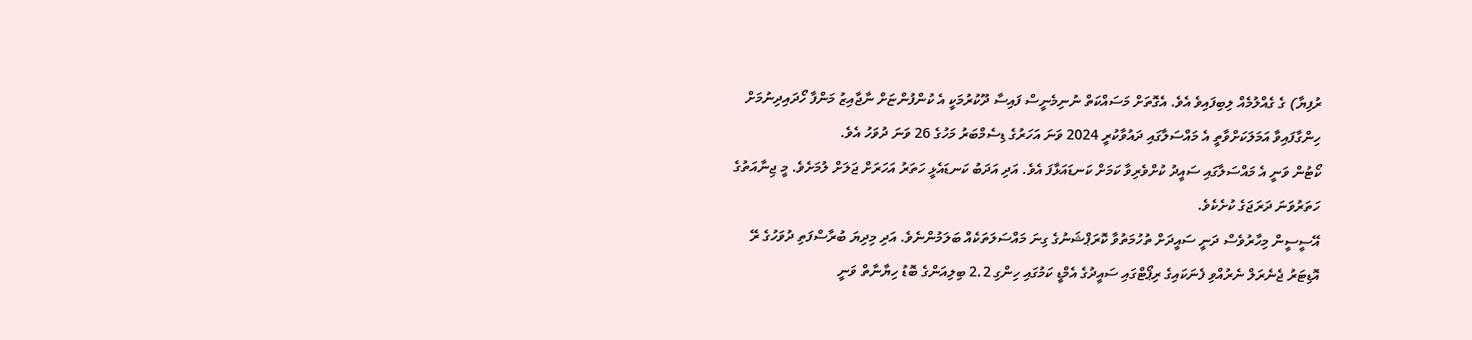ރުފިޔާ) ގެ ގެއްލުމެއް ލިބިފައިވެ އެވެ. އެގޮތަށް މަސައްކަތް ނުނިމެނީސް ފައިސާ ދޫކުރުމަކީ އެ ކުންފުންޏަށް ނާޖާއިޒު މަންފާ ހޯދައިދިނުމަށް ހިންގާފައިވާ އަމަލަކަށްވާތީ އެ މައްސަލާގައި ދައުވާކުރީ 2024 ވަނަ އަހަރުގެ ޑިސެމްބަރު މަހުގެ 26 ވަނަ ދުވަހު އެވެ.
ކޯޓުން ވަނީ އެ މައްސަލާގައި ސައީދު ކުށްވެރިވާ ކަމަށް ކަނޑައަޅާފަ އެވެ. އަދި އަދަބު ކަނޑައެޅީ ހަތަރު އަހަރަށް ޖަލަށް ލުމަށެވެ. މީ ޖިނާއަތުގެ ހަތަރުވަނަ ދަރަޖަގެ ކުށެކެވެ.
އޭސީސީން މިހާރުވެސް ދަނީ ސައީދަށް ތުހުމަތުވާ ކޮރަޕްޝަނުގެ ގިނަ މައްސަލަތަކެއް ބަލަމުންނެވެ. އަދި މިދިޔަ ބުރާސްފަތި ދުވަހުގެ ރޭ އޮޑިޓަރު ޖެނެރަލް ނެރުއްވި ފެނަކައިގެ ރިޕޯޓްގައި ސައީދުގެ އެމްޑީ ކަމުގައި ހިންގި 2.2 ބިލިއަންގެ ބޮޑު ހިޔާނާތް ވަނީ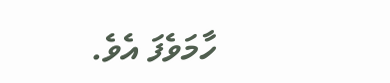ހާމަވެފަ އެވެ.